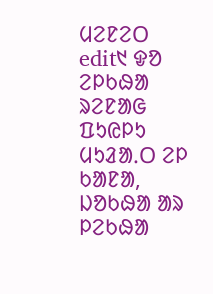ᱢᱮᱱᱮᱛ
edit᱑ ᱫᱚ ᱮᱞᱠᱷᱟ ᱨᱮᱱᱟᱜ ᱯᱩᱭᱞᱩ ᱢᱩᱲᱟᱹᱛ ᱮᱞ ᱠᱟᱱᱟ, ᱡᱚᱠᱷᱟ ᱟᱨ ᱞᱮᱠᱷᱟ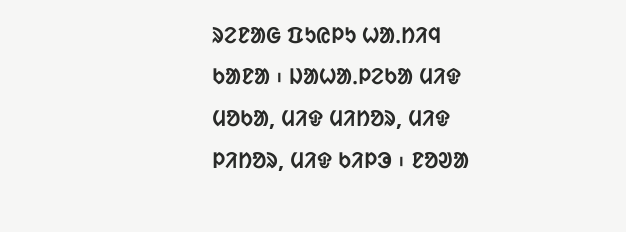ᱨᱮᱱᱟᱜ ᱯᱩᱭᱞᱩ ᱦᱟᱹᱴᱤᱧ ᱠᱟᱱᱟ ᱾ ᱡᱟᱦᱟᱹᱞᱮᱠᱟ ᱢᱤᱫ ᱢᱚᱠᱟ, ᱢᱤᱫ ᱢᱤᱴᱚᱨ, ᱢᱤᱫ ᱞᱤᱴᱚᱨ, ᱢᱤᱫ ᱠᱤᱞᱳ ᱾ ᱱᱚᱣᱟ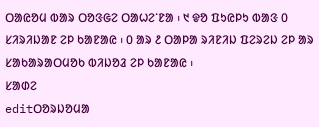ᱛᱟᱭᱚᱢ ᱵᱟᱨ ᱛᱚᱝᱜᱮ ᱛᱟᱦᱮᱸᱱᱟ ᱾ ᱑ ᱫᱚ ᱯᱩᱭᱞᱩ ᱵᱟᱝ ᱐ ᱥᱤᱨᱤᱡᱟᱱ ᱮᱞ ᱠᱟᱱᱟᱭ ᱾ ᱐ ᱟᱨ ᱒ ᱛᱟᱞᱟ ᱨᱤᱱᱤᱡ ᱯᱮᱨᱮᱡ ᱮᱞ ᱟᱨ ᱥᱟᱠᱟᱨᱟᱛᱢᱚᱠ ᱵᱤᱡᱚᱲ ᱮᱞ ᱠᱟᱱᱟᱭ ᱾
ᱥᱟᱰᱮ
editᱛᱚᱨᱡᱚᱢᱟ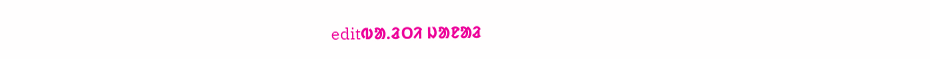editᱵᱟᱹᱲᱛᱤ ᱡᱟᱱᱟᱲ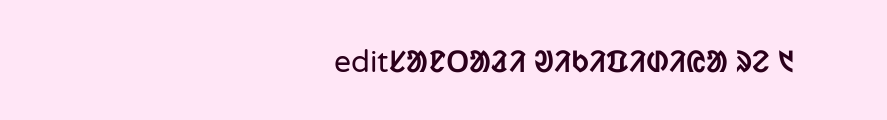editᱥᱟᱱᱛᱟᱲᱤ ᱣᱤᱠᱤᱯᱤᱰᱤᱭᱟ ᱨᱮ ᱑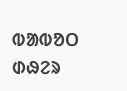ᱵᱟᱵᱚᱛ ᱰᱷᱮᱨ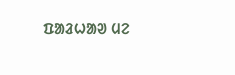ᱯᱟᱲᱦᱟᱣ ᱢᱮ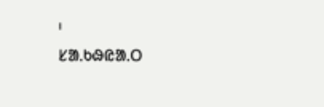᱾
ᱥᱟᱹᱠᱷᱭᱟᱹᱛ